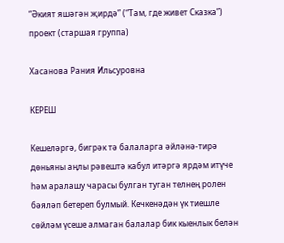“Әкият яшәгән җирдә” (“Там, где живет Сказка”)
проект (старшая группа)

Хасанова Рания Ильсуровна

КЕРЕШ

Кешеләргә, бигрәк тә балаларга әйләнә-тирә дөньяны аңлы рәвештә кабул итәргә ярдәм итүче һәм аралашу чарасы булган туган телнең ролен бәяләп бетереп булмый. Кечкенәдән үк тиешле сөйләм үсеше алмаган балалар бик кыенлык белән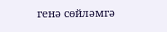генә сөйләмгә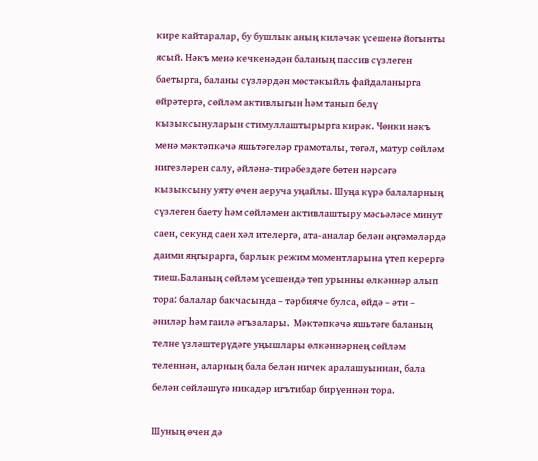кире кайтаралар, бу бушлык аның киләчәк үсешенә йогынты ясый. Нәкъ менә кечкенәдән баланың пассив сүзлеген баетырга, баланы сүзләрдән мөстәкыйль файдаланырга өйрәтергә, сөйләм активлыгын һәм танып белү кызыксынуларын стимуллаштырырга кирәк. Чөнки нәкъ менә мәктәпкәчә яшьтәгеләр грамоталы, төгәл, матур сөйләм нигезләрен салу, әйләнә-тирәбездәге бөтен нәрсәгә кызыксыну уяту өчен аеруча уңайлы. Шуңа күрә балаларның сүзлеген баету һәм сөйләмен активлаштыру мәсьәләсе минут саен, секунд саен хәл ителергә, ата-аналар белән әңгәмәләрдә даими яңгырарга, барлык режим моментларына үтеп керергә тиеш.Баланың сөйләм үсешендә төп урынны өлкәннәр алып тора: балалар бакчасында – тәрбияче булса, өйдә – әти – әниләр һәм гаилә әгъзалары.  Мәктәпкәчә яшьтәге баланың телне үзләштерүдәге уңышлары өлкәннәрнең сөйләм теленнән, аларның бала белән ничек аралашуыннан, бала белән сөйләшүгә никадәр игътибар бирүеннән тора.

Шуның өчен дә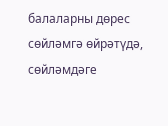балаларны дөрес сөйләмгә өйрәтүдә, сөйләмдәге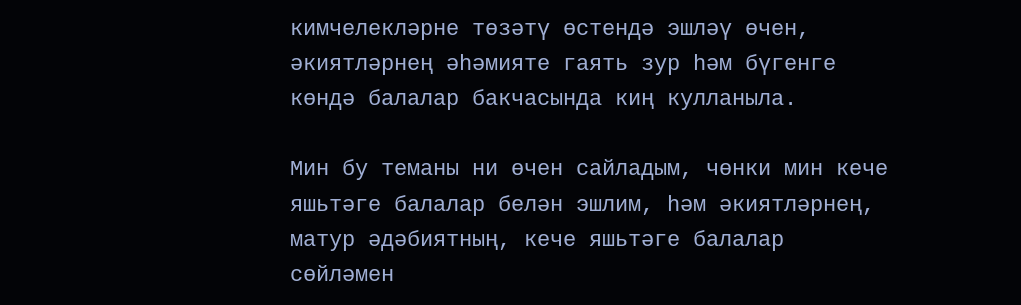кимчелекләрне төзәтү өстендә эшләү өчен, әкиятләрнең әһәмияте гаять зур һәм бүгенге көндә балалар бакчасында киң кулланыла.

Мин бу теманы ни өчен сайладым, чөнки мин кече яшьтәге балалар белән эшлим, һәм әкиятләрнең, матур әдәбиятның, кече яшьтәге балалар сөйләмен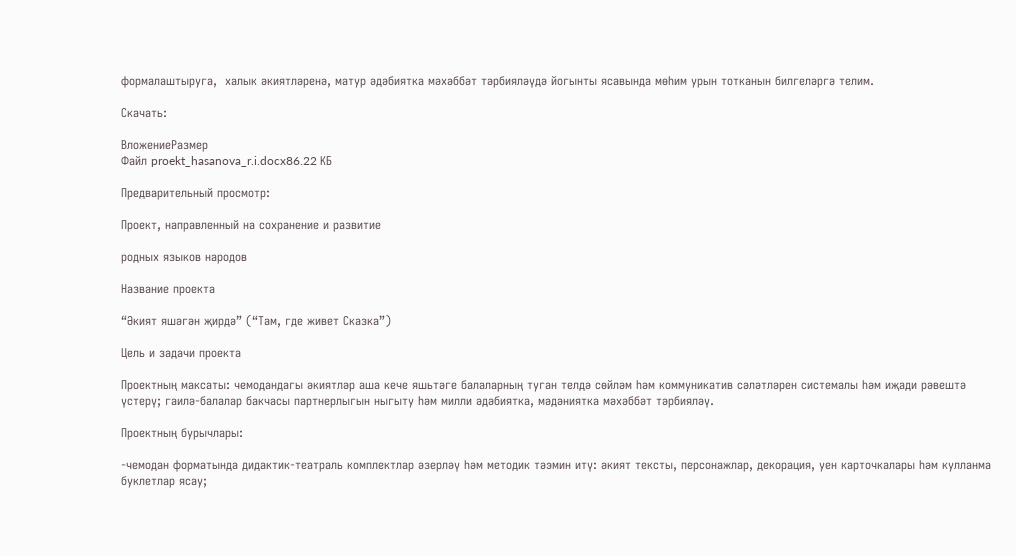формалаштыруга,  халык әкиятләренә, матур әдәбиятка мәхәббәт тәрбияләүдә йогынты ясавында мөһим урын тотканын билгеләргә телим.

Скачать:

ВложениеРазмер
Файл proekt_hasanova_r.i.docx86.22 КБ

Предварительный просмотр:

Проект, направленный на сохранение и развитие

родных языков народов

Название проекта

“Әкият яшәгән җирдә” (“Там, где живет Сказка”)

Цель и задачи проекта

Проектның максаты: чемодандагы әкиятләр аша кече яшьтәге балаларның туган телдә сөйләм һәм коммуникатив сәләтләрен системалы һәм иҗади рәвештә үстерү; гаилә-балалар бакчасы партнерлыгын ныгыту һәм милли әдәбиятка, мәдәниятка мәхәббәт тәрбияләү.

Проектның бурычлары:

-чемодан форматында дидактик-театраль комплектлар әзерләү һәм методик тәэмин итү: әкият тексты, персонажлар, декорация, уен карточкалары һәм кулланма буклетлар ясау;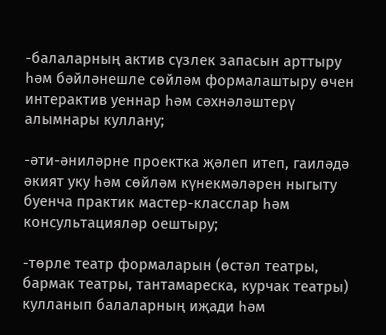-балаларның актив сүзлек запасын арттыру һәм бәйләнешле сөйләм формалаштыру өчен интерактив уеннар һәм сәхнәләштерү алымнары куллану;

-әти-әниләрне проектка җәлеп итеп, гаиләдә әкият уку һәм сөйләм күнекмәләрен ныгыту буенча практик мастер-класслар һәм консультацияләр оештыру;

-төрле театр формаларын (өстәл театры, бармак театры, тантамареска, курчак театры) кулланып балаларның иҗади һәм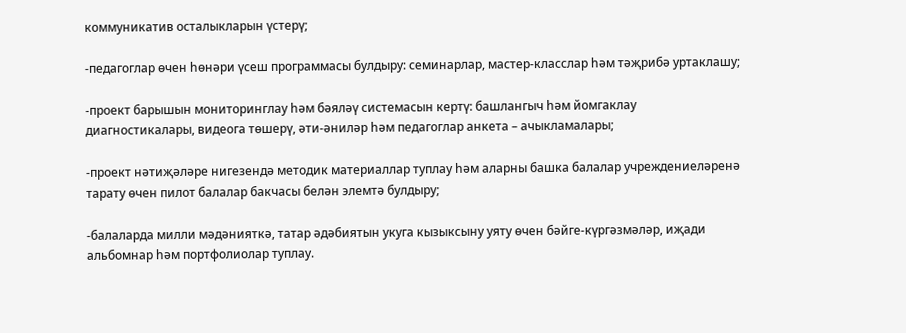коммуникатив осталыкларын үстерү;

-педагоглар өчен һөнәри үсеш программасы булдыру: семинарлар, мастер-класслар һәм тәҗрибә уртаклашу;

-проект барышын мониторинглау һәм бәяләү системасын кертү: башлангыч һәм йомгаклау диагностикалары, видеога төшерү, әти-әниләр һәм педагоглар анкета – ачыкламалары;

-проект нәтиҗәләре нигезендә методик материаллар туплау һәм аларны башка балалар учреждениеләренә тарату өчен пилот балалар бакчасы белән элемтә булдыру;

-балаларда милли мәдәнияткә, татар әдәбиятын укуга кызыксыну уяту өчен бәйге-күргәзмәләр, иҗади альбомнар һәм портфолиолар туплау.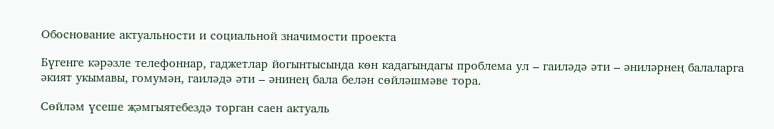Обоснование актуальности и социальной значимости проекта

Бүгенге кәрәзле телефоннар, гаджетлар йогынтысында көн кадагындагы проблема ул – гаиләдә әти – әниләрнең балаларга әкият укымавы, гомумән, гаиләдә әти – әнинең бала белән сөйләшмәве тора.

Сөйләм үсеше җәмгыятебездә торган саен актуаль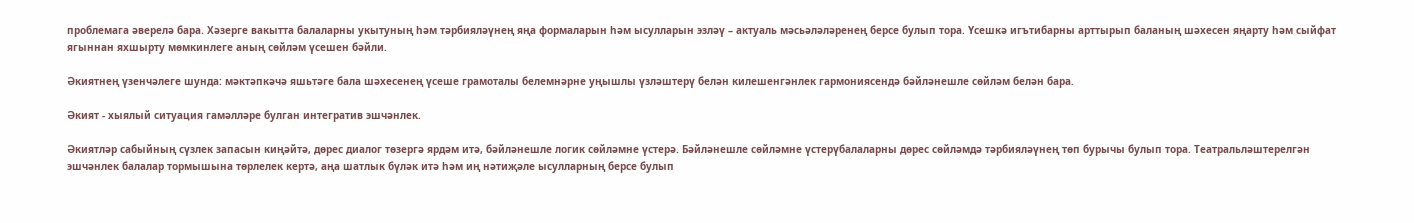проблемага әверелә бара. Хәзерге вакытта балаларны укытуның һәм тәрбияләүнең яңа формаларын һәм ысулларын эзләү – актуаль мәсьәләләренең берсе булып тора. Үсешкә игътибарны арттырып баланың шәхесен яңарту һәм сыйфат ягыннан яхшырту мөмкинлеге аның сөйләм үсешен бәйли.

Әкиятнең үзенчәлеге шунда: мәктәпкәчә яшьтәге бала шәхесенең үсеше грамоталы белемнәрне уңышлы үзләштерү белән килешенгәнлек гармониясендә бәйләнешле сөйләм белән бара.

Әкият - хыялый ситуация гамәлләре булган интегратив эшчәнлек.

Әкиятләр сабыйның сүзлек запасын киңәйтә, дөрес диалог төзергә ярдәм итә, бәйләнешле логик сөйләмне үстерә. Бәйләнешле сөйләмне үстерүбалаларны дөрес сөйләмдә тәрбияләүнең төп бурычы булып тора. Театральләштерелгән эшчәнлек балалар тормышына төрлелек кертә, аңа шатлык бүләк итә һәм иң нәтиҗәле ысулларның берсе булып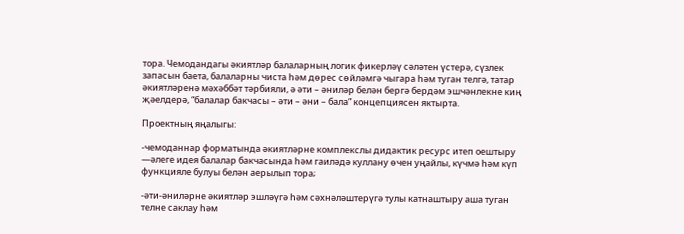тора. Чемодандагы әкиятләр балаларның логик фикерләү сәләтен үстерә, сүзлек запасын баета, балаларны чиста һәм дөрес сөйләмгә чыгара һәм туган телгә, татар әкиятләренә мәхәббәт тәрбияли, ә әти – әниләр белән бергә бердәм эшчәнлекне киң җәелдерә, “балалар бакчасы – әти – әни – бала” концепциясен яктырта.

Проектның яңалыгы:

-чемоданнар форматында әкиятләрне комплекслы дидактик ресурс итеп оештыру —әлеге идея балалар бакчасында һәм гаиләдә куллану өчен уңайлы, күчмә һәм күп функцияле булуы белән аерылып тора;

-әти-әниләрне әкиятләр эшләүгә һәм сәхнәләштерүгә тулы катнаштыру аша туган телне саклау һәм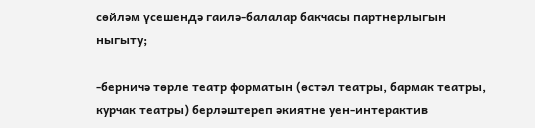сөйләм үсешендә гаилә-балалар бакчасы партнерлыгын ныгыту;

-берничә төрле театр форматын (өстәл театры, бармак театры, курчак театры) берләштереп әкиятне уен-интерактив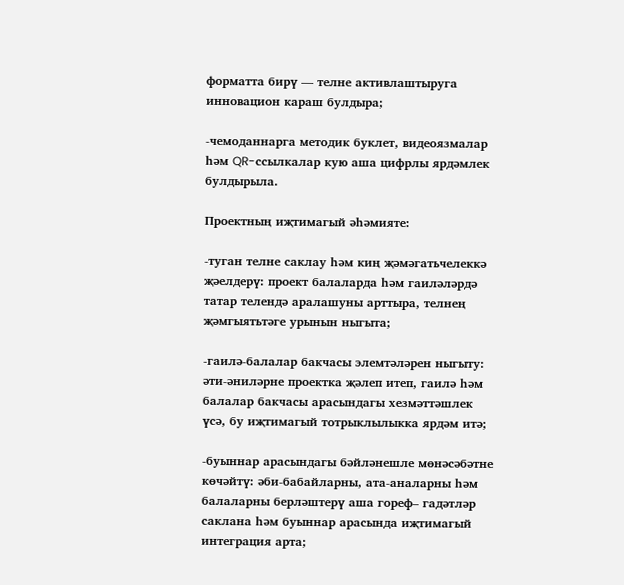форматта бирү — телне активлаштыруга инновацион караш булдыра;

-чемоданнарга методик буклет, видеоязмалар һәм QR-ссылкалар кую аша цифрлы ярдәмлек булдырыла.

Проектның иҗтимагый әһәмияте:

-туган телне саклау һәм киң җәмәгатьчелеккә җәелдерү: проект балаларда һәм гаиләләрдә татар телендә аралашуны арттыра, телнең җәмгыятьтәге урынын ныгыта;

-гаилә-балалар бакчасы элемтәләрен ныгыту: әти-әниләрне проектка җәлеп итеп, гаилә һәм балалар бакчасы арасындагы хезмәттәшлек үсә, бу иҗтимагый тотрыклылыкка ярдәм итә;

-буыннар арасындагы бәйләнешле мөнәсәбәтне көчәйтү: әби-бабайларны, ата-аналарны һәм балаларны берләштерү аша гореф– гадәтләр саклана һәм буыннар арасында иҗтимагый  интеграция арта;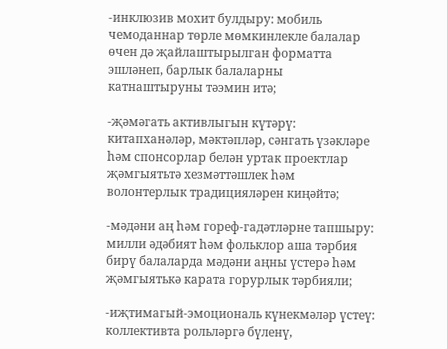-инклюзив мохит булдыру: мобиль чемоданнар төрле мөмкинлекле балалар өчен дә җайлаштырылган форматта эшләнеп, барлык балаларны катнаштыруны тәэмин итә;

-җәмәгать активлыгын күтәрү: китапханәләр, мәктәпләр, сәнгать үзәкләре һәм спонсорлар белән уртак проектлар җәмгыятьтә хезмәттәшлек һәм волонтерлык традицияләрен киңәйтә;

-мәдәни аң һәм гореф-гадәтләрне тапшыру: милли әдәбият һәм фольклор аша тәрбия бирү балаларда мәдәни аңны үстерә һәм җәмгыятькә карата горурлык тәрбияли;

-иҗтимагый-эмоциональ күнекмәләр үстеү: коллективта рольләргә бүленү,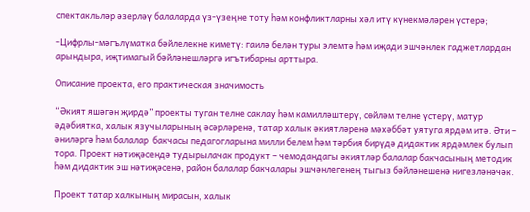спектакльләр әзерләү балаларда үз-үзеңне тоту һәм конфликтларны хәл итү күнекмәләрен үстерә;

-Цифрлы-мәгълүматка бәйлелекне киметү: гаилә белән туры элемтә һәм иҗади эшчәнлек гаджетлардан арындыра, иҗтимагый бәйләнешләргә игътибарны арттыра.

Описание проекта, его практическая значимость

“Әкият яшәгән җирдә” проекты туган телне саклау һәм камилләштерү, сөйләм телне үстерү, матур әдәбиятка, халык язучыларының әсәрләренә, татар халык әкиятләренә мәхәббәт уятуга ярдәм итә. Әти – әниләргә һәм балалар  бакчасы педагогларына милли белем һәм тәрбия бирүдә дидактик ярдәмлек булып тора. Проект нәтиҗәсендә тудырылачак продукт – чемодандагы әкиятләр балалар бакчасының методик һәм дидактик эш нәтиҗәсенә, район балалар бакчалары эшчәнлегенең тыгыз бәйләнешенә нигезләнәчәк.

Проект татар халкының мирасын, халык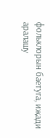фольклорын баетуга, иҗади аралашу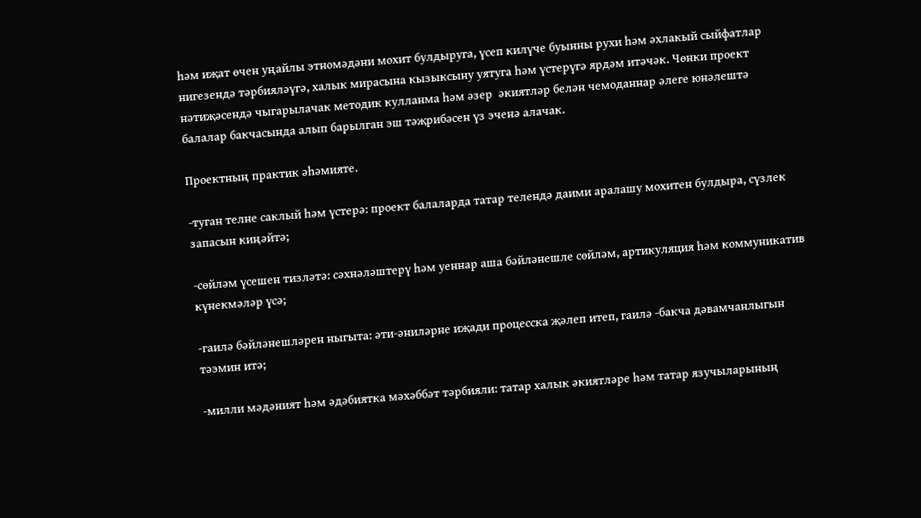һәм иҗат өчен уңайлы этномәдәни мохит булдыруга, үсеп килүче буынны рухи һәм әхлакый сыйфатлар нигезендә тәрбияләүгә, халык мирасына кызыксыну уятуга һәм үстерүгә ярдәм итәчәк. Чөнки проект нәтиҗәсендә чыгарылачак методик кулланма һәм әзер  әкиятләр белән чемоданнар әлеге юнәлештә балалар бакчасында алып барылган эш тәҗрибәсен үз эченә алачак.

Проектның практик әһәмияте.

-туган телне саклый һәм үстерә: проект балаларда татар телендә даими аралашу мохитен булдыра, сүзлек запасын киңәйтә;

-сөйләм үсешен тизләтә: сәхнәләштерү һәм уеннар аша бәйләнешле сөйләм, артикуляция һәм коммуникатив күнекмәләр үсә;

-гаилә бәйләнешләрен ныгыта: әти-әниләрне иҗади процесска җәлеп итеп, гаилә -бакча дәвамчанлыгын  тәэмин итә;

-милли мәдәният һәм әдәбиятка мәхәббәт тәрбияли: татар халык әкиятләре һәм татар язучыларының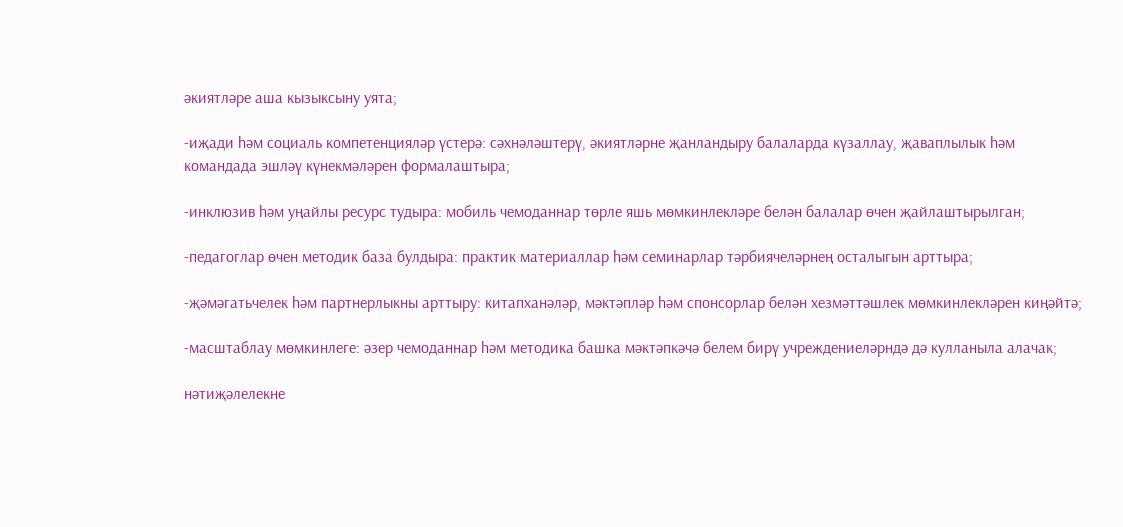әкиятләре аша кызыксыну уята;

-иҗади һәм социаль компетенцияләр үстерә: сәхнәләштерү, әкиятләрне җанландыру балаларда күзаллау, җаваплылык һәм командада эшләү күнекмәләрен формалаштыра;

-инклюзив һәм уңайлы ресурс тудыра: мобиль чемоданнар төрле яшь мөмкинлекләре белән балалар өчен җайлаштырылган;

-педагоглар өчен методик база булдыра: практик материаллар һәм семинарлар тәрбиячеләрнең осталыгын арттыра;

-җәмәгатьчелек һәм партнерлыкны арттыру: китапханәләр, мәктәпләр һәм спонсорлар белән хезмәттәшлек мөмкинлекләрен киңәйтә;

-масштаблау мөмкинлеге: әзер чемоданнар һәм методика башка мәктәпкәчә белем бирү учреждениеләрндә дә кулланыла алачак;

нәтиҗәлелекне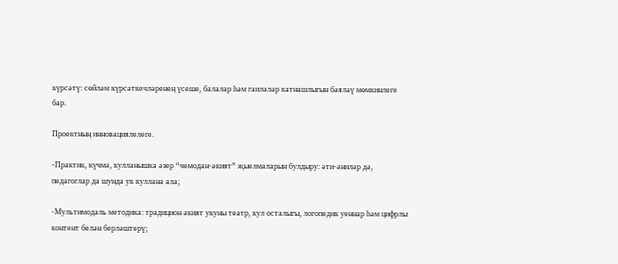күрсәтү: сөйләм күрсәткечләренең үсеше, балалар һәм гаиләләр катнашлыгын бәяләү мөмкинлеге бар.

Проектның инновациялелеге.

-Практик, күчмә, кулланышка әзер “чемодан-әкият” җыелмаларын булдыру: әти-әниләр дә, педагоглар да шунда ук куллана ала;

-Мультимодаль методика: традицион әкият укуны театр, кул осталыгы, логопедик уеннар һәм цифрлы контент белән берләштерү;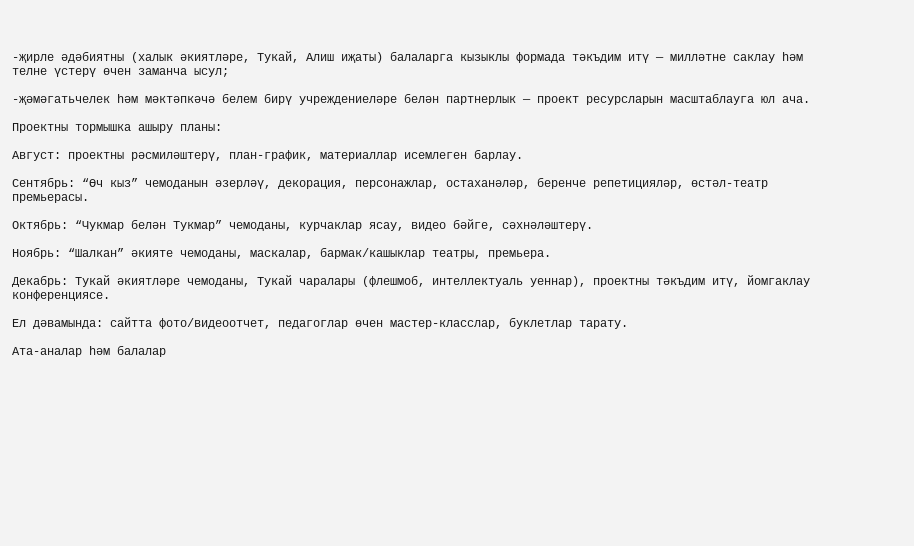-җирле әдәбиятны (халык әкиятләре, Тукай, Алиш иҗаты) балаларга кызыклы формада тәкъдим итү — милләтне саклау һәм телне үстерү өчен заманча ысул;

-җәмәгатьчелек һәм мәктәпкәчә белем бирү учреждениеләре белән партнерлык — проект ресурсларын масштаблауга юл ача.

Проектны тормышка ашыру планы:

Август: проектны рәсмиләштерү, план-график, материаллар исемлеген барлау.

Сентябрь: “Өч кыз” чемоданын әзерләү, декорация, персонажлар, остаханәләр, беренче репетицияләр, өстәл-театр премьерасы.

Октябрь: “Чукмар белән Тукмар” чемоданы, курчаклар ясау, видео бәйге, сәхнәләштерү.

Ноябрь: “Шалкан” әкияте чемоданы, маскалар, бармак/кашыклар театры, премьера.

Декабрь: Тукай әкиятләре чемоданы, Тукай чаралары (флешмоб, интеллектуаль уеннар), проектны тәкъдим итү, йомгаклау конференциясе.

Ел дәвамында: сайтта фото/видеоотчет, педагоглар өчен мастер-класслар, буклетлар тарату.

Ата-аналар һәм балалар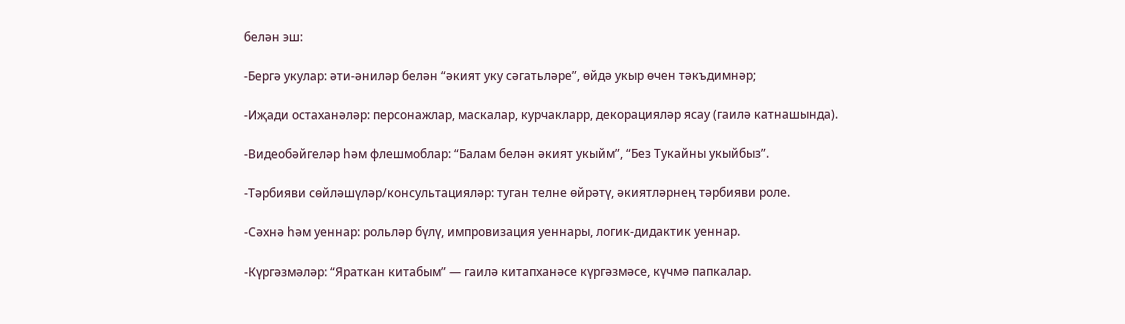белән эш:

-Бергә укулар: әти-әниләр белән “әкият уку сәгатьләре”, өйдә укыр өчен тәкъдимнәр;

-Иҗади остаханәләр: персонажлар, маскалар, курчакларр, декорацияләр ясау (гаилә катнашында).

-Видеобәйгеләр һәм флешмоблар: “Балам белән әкият укыйм”, “Без Тукайны укыйбыз”.

-Тәрбияви сөйләшүләр/консультацияләр: туган телне өйрәтү, әкиятләрнең тәрбияви роле.

-Сәхнә һәм уеннар: рольләр бүлү, импровизация уеннары, логик-дидактик уеннар.

-Күргәзмәләр: “Яраткан китабым” — гаилә китапханәсе күргәзмәсе, күчмә папкалар.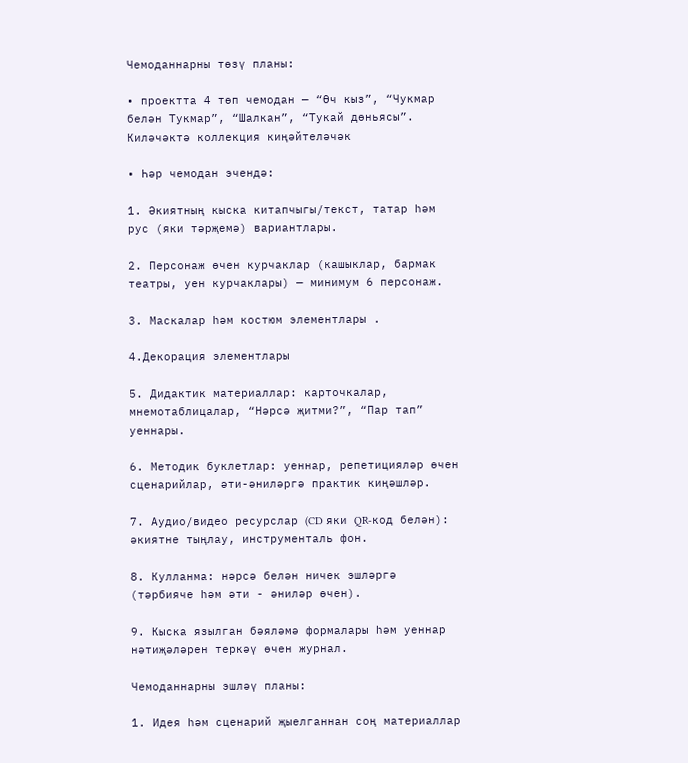Чемоданнарны төзү планы:

• проектта 4 төп чемодан — “Өч кыз”, “Чукмар белән Тукмар”, “Шалкан”, “Тукай дөньясы”. Киләчәктә коллекция киңәйтеләчәк

• Һәр чемодан эчендә:

1. Әкиятның кыска китапчыгы/текст, татар һәм рус (яки тәрҗемә) вариантлары.

2. Персонаж өчен курчаклар (кашыклар, бармак театры, уен курчаклары) — минимум 6 персонаж.

3. Маскалар һәм костюм элементлары .

4.Декорация элементлары

5. Дидактик материаллар: карточкалар, мнемотаблицалар, “Нәрсә җитми?”, “Пар тап” уеннары.

6. Методик буклетлар: уеннар, репетицияләр өчен сценарийлар, әти-әниләргә практик киңәшләр.

7. Аудио/видео ресурслар (CD яки QR-код белән): әкиятне тыңлау, инструменталь фон.

8. Кулланма: нәрсә белән ничек эшләргә (тәрбияче һәм әти - әниләр өчен).

9. Кыска язылган бәяләмә формалары һәм уеннар нәтиҗәләрен теркәү өчен журнал.

Чемоданнарны эшләү планы:

1. Идея һәм сценарий җыелганнан соң материаллар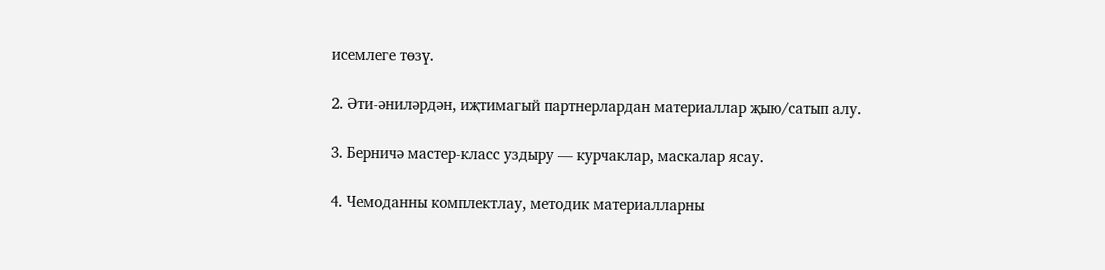исемлеге төзү.

2. Әти-әниләрдән, иҗтимагый партнерлардан материаллар җыю/сатып алу.

3. Берничә мастер-класс уздыру — курчаклар, маскалар ясау.

4. Чемоданны комплектлау, методик материалларны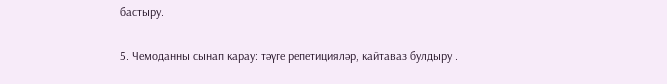бастыру.

5. Чемоданны сынап карау: тәүге репетицияләр, кайтаваз булдыру .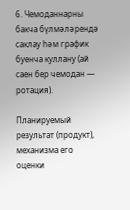6. Чемоданнарны бакча бүлмәләрендә саклау һәм график буенча куллану (ай саен бер чемодан — ротация).

Планируемый результат (продукт), механизма его оценки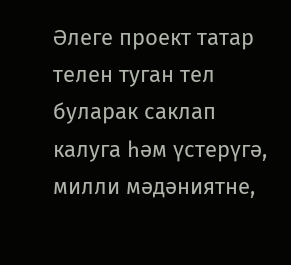Әлеге проект татар телен туган тел буларак саклап калуга һәм үстерүгә, милли мәдәниятне,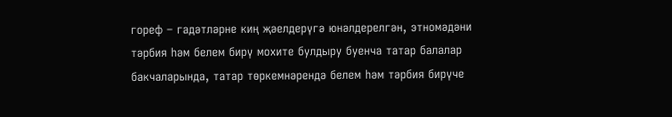гореф – гадәтләрне киң җәелдерүгә юнәлдерелгән, этномәдәни тәрбия һәм белем бирү мохите булдыру буенча татар балалар бакчаларында, татар төркемнәрендә белем һәм тәрбия бирүче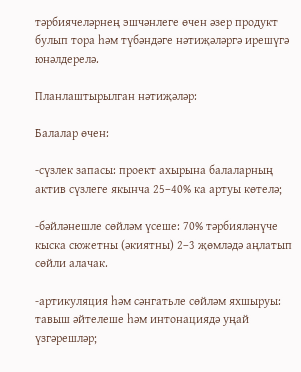тәрбиячеләрнең эшчәнлеге өчен әзер продукт булып тора һәм түбәндәге нәтиҗәләргә ирешүгә юнәлдерелә.

Планлаштырылган нәтиҗәләр:

Балалар өчен:

-сүзлек запасы: проект ахырына балаларның актив сүзлеге якынча 25–40% ка артуы көтелә;

-бәйләнешле сөйләм үсеше: 70% тәрбияләнүче кыска сюжетны (әкиятны) 2–3 җөмләдә аңлатып сөйли алачак.

-артикуляция һәм сәнгатьле сөйләм яхшыруы: тавыш әйтелеше һәм интонациядә уңай үзгәрешләр;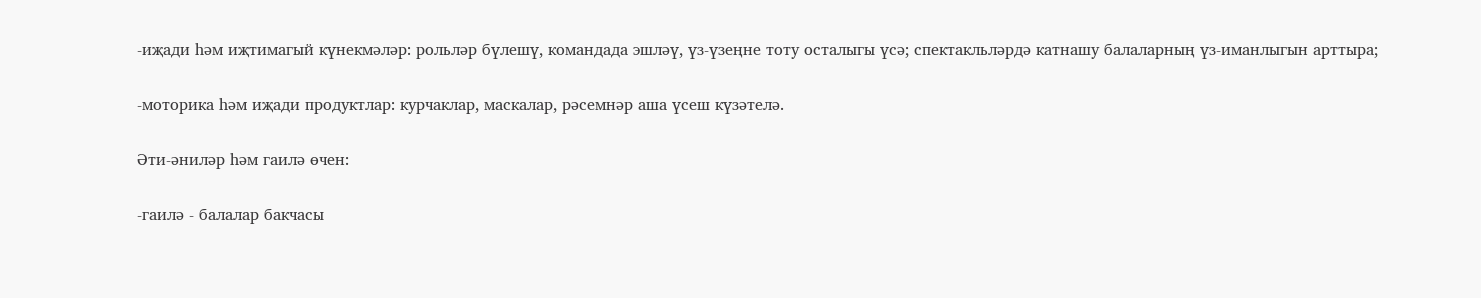-иҗади һәм иҗтимагый күнекмәләр: рольләр бүлешү, командада эшләү, үз-үзеңне тоту осталыгы үсә; спектакльләрдә катнашу балаларның үз-иманлыгын арттыра;

-моторика һәм иҗади продуктлар: курчаклар, маскалар, рәсемнәр аша үсеш күзәтелә.

Әти-әниләр һәм гаилә өчен:

-гаилә - балалар бакчасы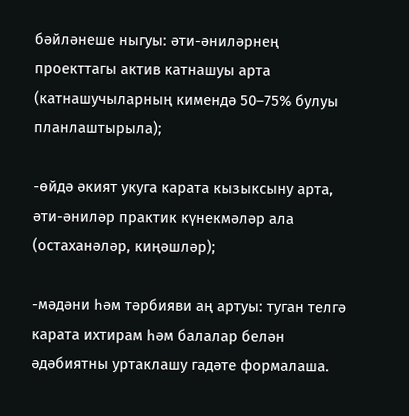бәйләнеше ныгуы: әти-әниләрнең проекттагы актив катнашуы арта (катнашучыларның кимендә 50–75% булуы планлаштырыла);

-өйдә әкият укуга карата кызыксыну арта, әти-әниләр практик күнекмәләр ала (остаханәләр, киңәшләр);

-мәдәни һәм тәрбияви аң артуы: туган телгә карата ихтирам һәм балалар белән әдәбиятны уртаклашу гадәте формалаша.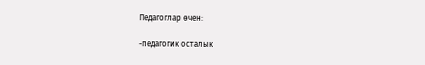Педагоглар өчен:

-педагогик осталык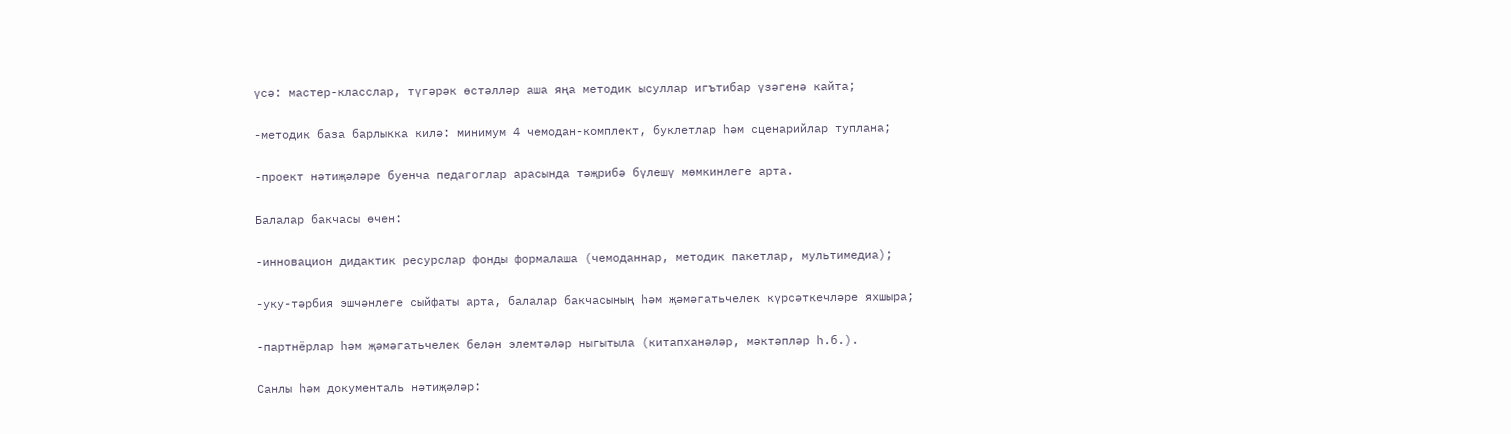үсә: мастер-класслар, түгәрәк өстәлләр аша яңа методик ысуллар игътибар үзәгенә кайта;

-методик база барлыкка килә: минимум 4 чемодан-комплект, буклетлар һәм сценарийлар туплана;

-проект нәтиҗәләре буенча педагоглар арасында тәҗрибә бүлешү мөмкинлеге арта.

Балалар бакчасы өчен:

-инновацион дидактик ресурслар фонды формалаша (чемоданнар, методик пакетлар, мультимедиа);

-уку-тәрбия эшчәнлеге сыйфаты арта, балалар бакчасының һәм җәмәгатьчелек күрсәткечләре яхшыра;

-партнёрлар һәм җәмәгатьчелек белән элемтәләр ныгытыла (китапханәләр, мәктәпләр һ.б.).

Санлы һәм документаль нәтиҗәләр: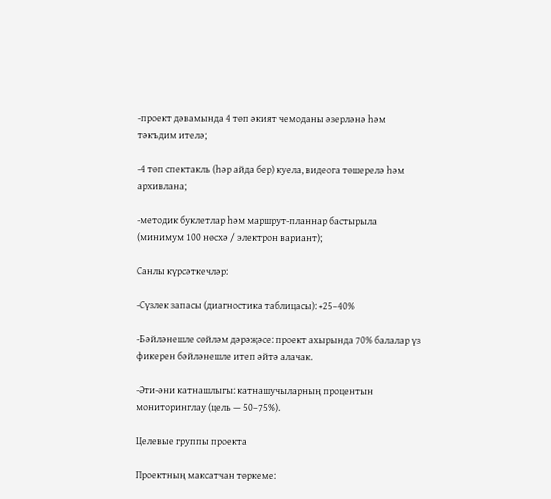-проект дәвамында 4 төп әкият чемоданы әзерләнә һәм тәкъдим ителә;

-4 төп спектакль (һәр айда бер) куела, видеога төшерелә һәм архивлана;

-методик буклетлар һәм маршрут-планнар бастырыла (минимум 100 нөсхә / электрон вариант);

Санлы күрсәткечләр:

-Сүзлек запасы (диагностика таблицасы): +25–40%

-Бәйләнешле сөйләм дәрәҗәсе: проект ахырында 70% балалар үз фикерен бәйләнешле итеп әйтә алачак.

-Әти-әни катнашлыгы: катнашучыларның процентын мониторинглау (цель — 50–75%).

Целевые группы проекта

Проектның максатчан төркеме: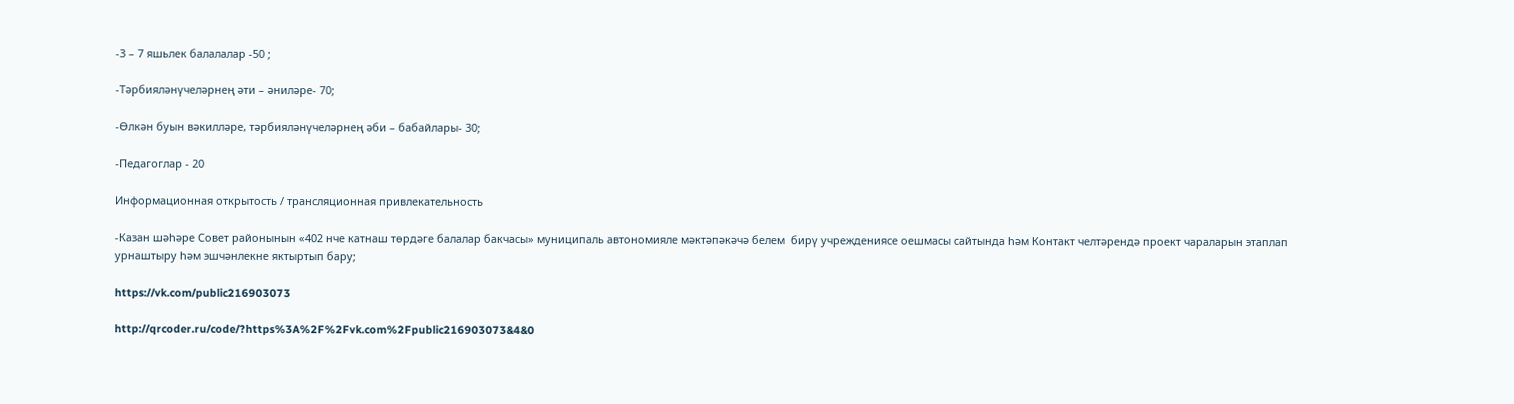-3 – 7 яшьлек балалалар -50 ;

-Тәрбияләнүчеләрнең әти – әниләре- 70;

-Өлкән буын вәкилләре, тәрбияләнүчеләрнең әби – бабайлары- 30;

-Педагоглар - 20

Информационная открытость / трансляционная привлекательность

-Казан шәһәре Совет районынын «402 нче катнаш төрдәге балалар бакчасы» муниципаль автономияле мәктәпәкәчә белем  бирү учреждениясе оешмасы сайтында һәм Контакт челтәрендә проект чараларын этаплап урнаштыру һәм эшчәнлекне яктыртып бару;

https://vk.com/public216903073

http://qrcoder.ru/code/?https%3A%2F%2Fvk.com%2Fpublic216903073&4&0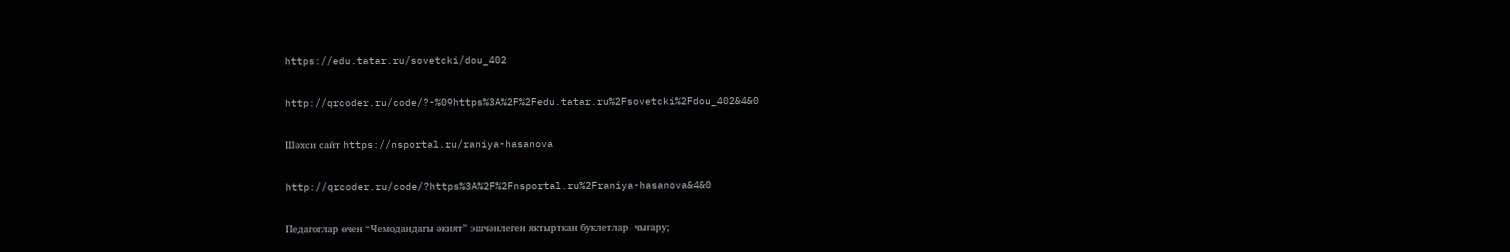https://edu.tatar.ru/sovetcki/dou_402

http://qrcoder.ru/code/?-%09https%3A%2F%2Fedu.tatar.ru%2Fsovetcki%2Fdou_402&4&0

Шәхси сайт https://nsportal.ru/raniya-hasanova

http://qrcoder.ru/code/?https%3A%2F%2Fnsportal.ru%2Franiya-hasanova&4&0

Педагоглар өчен “Чемодандагы әкият” эшчәнлеген яктырткан буклетлар  чыгару;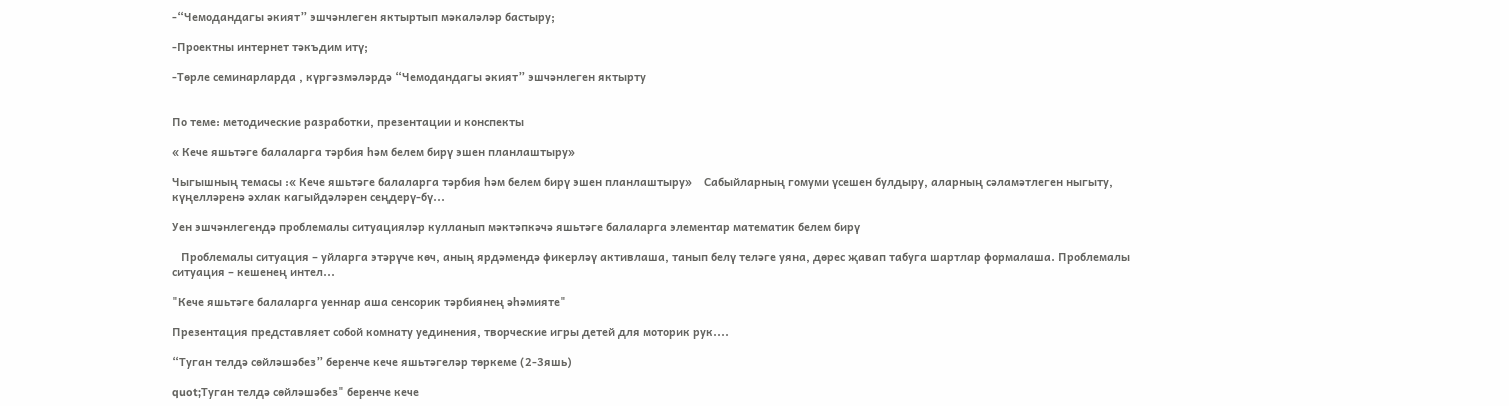-“Чемодандагы әкият” эшчәнлеген яктыртып мәкаләләр бастыру;

-Проектны интернет тәкъдим итү;

-Төрле семинарларда , күргәзмәләрдә “Чемодандагы әкият” эшчәнлеген яктырту


По теме: методические разработки, презентации и конспекты

« Кече яшьтәге балаларга тәрбия һәм белем бирү эшен планлаштыру»

Чыгышның темасы :« Кече яшьтәге балаларга тәрбия һәм белем бирү эшен планлаштыру»    Сабыйларның гомуми үсешен булдыру, аларның сәламәтлеген ныгыту, күңелләренә әхлак кагыйдәләрен сеңдерү-бү...

Уен эшчәнлегендә проблемалы ситуацияләр кулланып мәктәпкәчә яшьтәге балаларга элементар математик белем бирү

   Проблемалы ситуация – уйларга этәрүче көч, аның ярдәмендә фикерләү активлаша, танып белү теләге уяна, дөрес җавап табуга шартлар формалаша. Проблемалы ситуация – кешенең интел...

"Кече яшьтәге балаларга уеннар аша сенсорик тәрбиянең әһәмияте"

Презентация представляет собой комнату уединения, творческие игры детей для моторик рук....

“Туган телдә сөйләшәбез” беренче кече яшьтәгеләр төркеме (2-3яшь)

quot;Туган телдә сөйләшәбез" беренче кече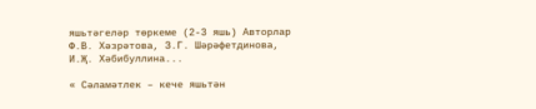яшьтәгеләр төркеме (2-3 яшь) Авторлар Ф.В. Хәзрәтова, З.Г. Шәрәфетдинова, И.Җ. Хәбибуллина...

« Сәламәтлек – кече яшьтән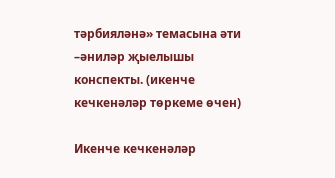тәрбияләнә» темасына әти –әниләр җыелышы конспекты. (икенче кечкенәләр төркеме өчен)

Икенче кечкенәләр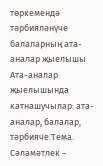төркемендә тәрбияләнүче балаларның ата-аналар җыелышы Ата-аналар җыелышында катнашучылар: ата-аналар, балалар,  тәрбияче.Тема. Сәламәтлек –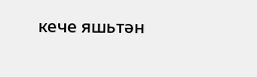кече яшьтән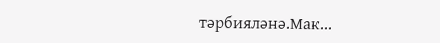тәрбияләнә.Мак...